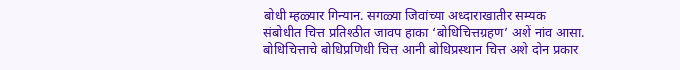बोधी म्हळ्यार गिन्यान. सगळ्या जिवांच्या अध्दाराखातीर सम्यक संबोधीत चित्त प्रतिश्ठीत जावप हाका ‘बोधिचित्तग्रहण’ अशें नांव आसा.
बोधिचित्ताचे बोधिप्रणिधी चित्त आनी बोधिप्रस्थान चित्त अशे दोन प्रकार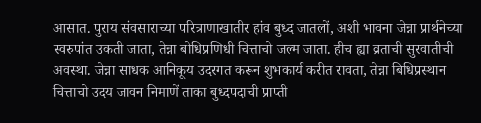आसात. पुराय संवसाराच्या परित्राणाखातीर हांव बुध्द जातलों, अशी भावना जेन्ना प्रार्थनेच्या स्वरुपांत उकती जाता, तेन्ना बोधिप्रणिधी चित्ताचो जल्म जाता. हीच ह्या व्रताची सुरवातीची अवस्था. जेन्ना साधक आनिकूय उदरगत करून शुभकार्य करीत रावता, तेन्ना बिधिप्रस्थान चित्ताचो उदय जावन निमाणें ताका बुध्दपदाची प्राप्ती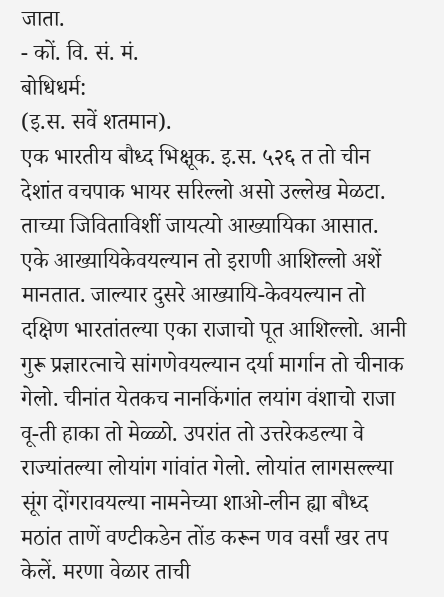जाता.
- कों. वि. सं. मं.
बोधिधर्म:
(इ.स. सवें शतमान).
एक भारतीय बौध्द भिक्षूक. इ.स. ५२६ त तो चीन देशांत वचपाक भायर सरिल्लो असो उल्लेख मेळटा. ताच्या जिविताविशीं जायत्यो आख्यायिका आसात. एके आख्यायिकेवयल्यान तो इराणी आशिल्लो अशें मानतात. जाल्यार दुसरे आख्यायि-केवयल्यान तो दक्षिण भारतांतल्या एका राजाचो पूत आशिल्लो. आनी गुरू प्रज्ञारत्नाचे सांगणेवयल्यान दर्या मार्गान तो चीनाक गेलो. चीनांत येतकच नानकिंगांत लयांग वंशाचो राजा वू-ती हाका तो मेळ्ळो. उपरांत तो उत्तरेकडल्या वे राज्यांतल्या लोयांग गांवांत गेलो. लोयांत लागसल्ल्या सूंग दोंगरावयल्या नामनेच्या शाओ-लीन ह्या बौध्द मठांत ताणें वण्टीकडेन तोंड करून णव वर्सां खर तप केलें. मरणा वेळार ताची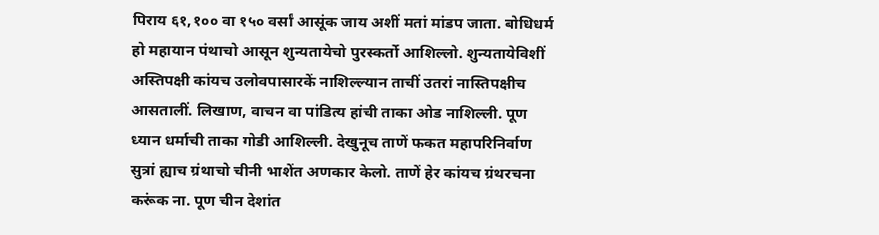पिराय ६१,१०० वा १५० वर्सां आसूंक जाय अशीं मतां मांडप जाता. बोधिधर्म हो महायान पंथाचो आसून शुन्यतायेचो पुरस्कर्तो आशिल्लो. शुन्यतायेविशीं अस्तिपक्षी कांयच उलोवपासारकें नाशिल्ल्यान ताचीं उतरां नास्तिपक्षीच आसतालीं. लिखाण, वाचन वा पांडित्य हांची ताका ओड नाशिल्ली. पूण ध्यान धर्माची ताका गोडी आशिल्ली. देखुनूच ताणें फकत महापरिनिर्वाण सुत्रां ह्याच ग्रंथाचो चीनी भाशेंत अणकार केलो. ताणें हेर कांयच ग्रंथरचना करूंक ना. पूण चीन देशांत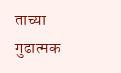ताच्या गुढात्मक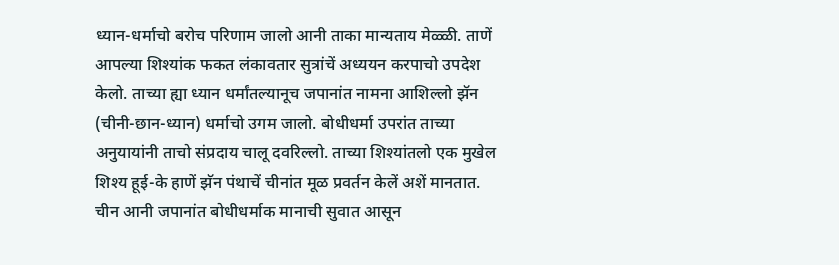ध्यान-धर्माचो बरोच परिणाम जालो आनी ताका मान्यताय मेळ्ळी. ताणें आपल्या शिश्यांक फकत लंकावतार सुत्रांचें अध्ययन करपाचो उपदेश केलो. ताच्या ह्या ध्यान धर्मांतल्यानूच जपानांत नामना आशिल्लो झॅन (चीनी-छान-ध्यान) धर्माचो उगम जालो. बोधीधर्मा उपरांत ताच्या अनुयायांनी ताचो संप्रदाय चालू दवरिल्लो. ताच्या शिश्यांतलो एक मुखेल शिश्य हूई-के हाणें झॅन पंथाचें चीनांत मूळ प्रवर्तन केलें अशें मानतात. चीन आनी जपानांत बोधीधर्माक मानाची सुवात आसून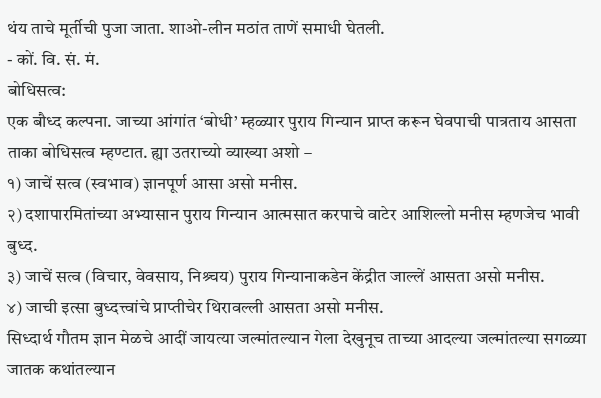थंय ताचे मूर्तीची पुजा जाता. शाओ-लीन मठांत ताणें समाधी घेतली.
- कों. वि. सं. मं.
बोधिसत्व:
एक बौध्द कल्पना. जाच्या आंगांत ‘बोधी’ म्हळ्यार पुराय गिन्यान प्राप्त करून घेवपाची पात्रताय आसता ताका बोधिसत्व म्हण्टात. ह्या उतराच्यो व्याख्या अशो –
१) जाचें सत्व (स्वभाव) ज्ञानपूर्ण आसा असो मनीस.
२) दशापारमितांच्या अभ्यासान पुराय गिन्यान आत्मसात करपाचे वाटेर आशिल्लो मनीस म्हणजेच भावी बुध्द.
३) जाचें सत्व (विचार, वेवसाय, निश्र्चय) पुराय गिन्यानाकडेन केंद्रीत जाल्लें आसता असो मनीस.
४) जाची इत्सा बुध्दत्त्वांचे प्राप्तीचेर थिरावल्ली आसता असो मनीस.
सिध्दार्थ गौतम ज्ञान मेळचे आदीं जायत्या जल्मांतल्यान गेला देखुनूच ताच्या आदल्या जल्मांतल्या सगळ्या जातक कथांतल्यान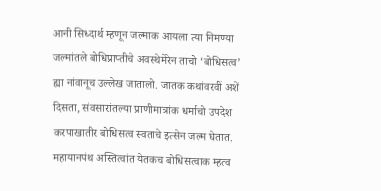आनी सिध्दार्थ म्हणून जल्माक आयला त्या निमण्या जल्मांतले बोधिप्राप्तीचे अवस्थेमेरेन ताचो ‘बोधिसत्व’ ह्या नांवानूच उल्लेख जातालो. जातक कथांवरवीं अशें दिसता, संवसारांतल्या प्राणीमात्रांक धर्माचो उपदेश करपाखातीर बोधिसत्व स्वताचे इत्सेन जल्म घेतात.
महायानपंथ अस्तित्वांत येतकच बोधिसत्वाक म्हत्व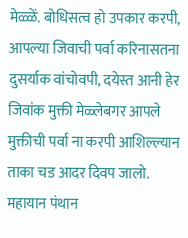मेळ्ळें. बोधिसत्व हो उपकार करपी, आपल्या जिवाची पर्वा करिनासतना दुसर्याक वांचोवपी, दयेस्त आनी हेर जिवांक मुक्ती मेळ्लेबगर आपले मुक्तीची पर्वा ना करपी आशिल्ल्यान ताका चड आदर दिवप जालो. महायान पंथान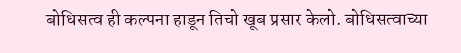बोधिसत्व ही कल्पना हाडून तिचो खूब प्रसार केलो. बोधिसत्वाच्या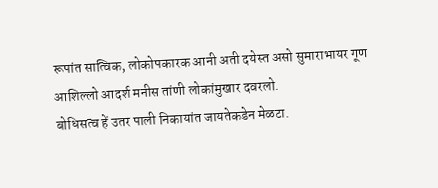रूपांत सात्विक, लोकोपकारक आनी अती दयेस्त असो सुमाराभायर गूण आशिल्लो आदर्श मनीस तांणी लोकांमुखार दवरलो.
बोधिसत्व हें उतर पाली निकायांत जायतेकडेन मेळटा.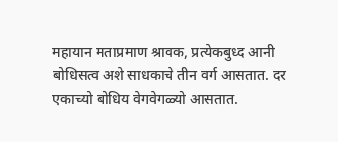महायान मताप्रमाण श्रावक, प्रत्येकबुध्द आनी बोधिसत्व अशे साधकाचे तीन वर्ग आसतात. दर एकाच्यो बोधिय वेगवेगळ्यो आसतात.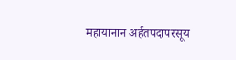महायानान अर्हतपदापरसूय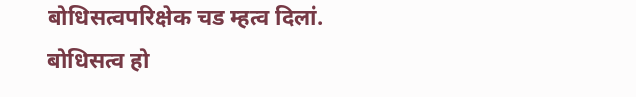बोधिसत्वपरिक्षेक चड म्हत्व दिलां. बोधिसत्व हो